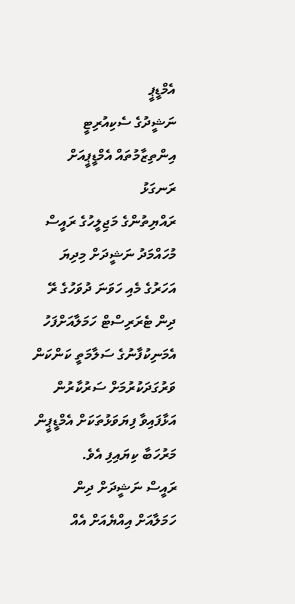އެމްޑީޕީ
ނަޝީދުގެ ސެކިއުރިޓީ އިންތިޒާމުތައް އެމްޑީޕީއަށް ރަނގަޅު
ރައްޔިތުންގެ މަޖިލީހުގެ ރައީސް މުހައްމަދު ނަޝީދަށް މިދިޔަ އަހަރުގެ މެއި ހަވަނަ ދުވަހުގެ ރޭ ދިން ޓެރަރިސްޓް ހަމަލާއަށްފަހު އެމަނިކުފާނުގެ ސަލާމަތީ ކަންކަން ވަރުގަދަކުރުމަށް ސަރުކާރުން އަޅާފައިވާ ފިޔަވަޅުތަކަށް އެމްޑީޕީން މަރުހަބާ ކިޔައިފި އެވެ.
ރައީސް ނަޝީދަށް ދިން ހަމަލާއަށް އިއްޔެއަށް އެއް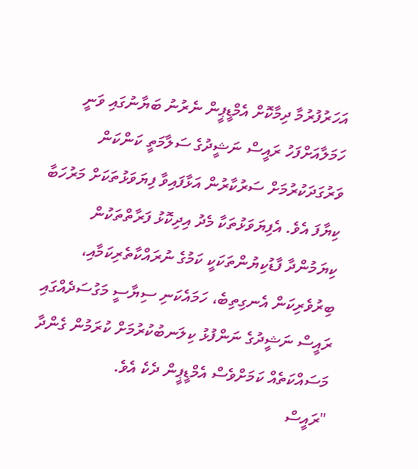އަހަރުފުރުމާ ދިމާކޮށް އެމްޑީޕީން ނެރުނު ބަޔާނުގައި ވަނީ ހަމަލާއަށްފަހު ރައީސް ނަޝީދުގެ ސަލާމަތީ ކަންކަން ވަރުގަދަކުރުމަށް ސަރުކާރުން އަޅާފައިވާ ފިޔަވަޅުތަކަށް މަރުހަބާ ކިޔާފަ އެވެ. އެފިޔަވަޅުތަކާ މެދު އިދިކޮޅު ފަރާތްތަކުން ކިޔަމުންދާ ފާޑުކިޔުންތަކަކީ ކަމުގެ ނުރައްކާތެރިކަމާއި، ބިރުވެރިކަން އެނގިތިބެ، ހަމައެކަނި ސިޔާސީ މަގުސަދެއްގައި ރައީސް ނަޝީދުގެ ނަންފުޅު ކިލަނބުކުރުމަށް ކުރަމުން ގެންދާ މަސައްކަތެއް ކަމަށްވެސް އެމްޑީޕީން ދެކެ އެވެ.
"ރައީސް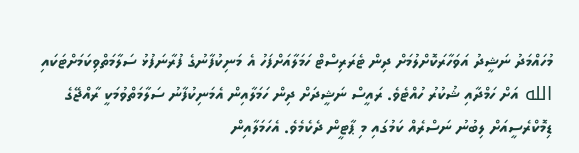މުހައްމަދު ނަޝީދު އަވަހާރަކޮށްލުމަށް ދިން ޓެރަރިސްޓް ހަމަލާއަށްފަހު އެ މަނިކުފާނުގެ ފުރާނަފުޅު ސަލާމަތްވިކަމަށްޓަކައި الله އަށް ހަމްދާއި ޝުކުރު ހުއްޓެވެ. ރައީސް ނަޝީދަށް ދިން ހަމަލާއިން އެމަނިކުފާނު ސަލާމަތްވުމަކީ ރާއްޖޭގެ ޑިމޮކްރެސީއަށް ލިބުނު ނަސްރެއް ކަމުގައި މި ޕާޓީން ދެކެމެވެ. އެހަމަލާއިން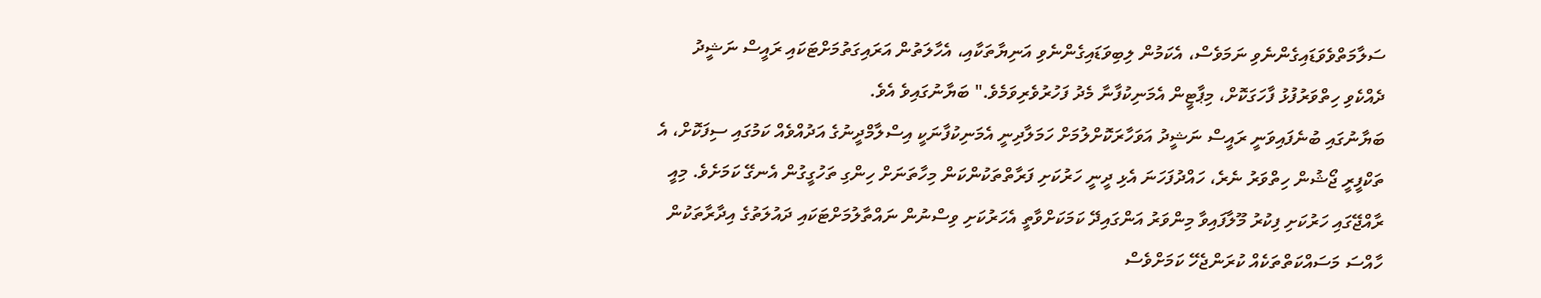ސަލާމަތްވެވަޑައިގެންނެވި ނަމަވެސް، އެކަމުން ލިބިވަޑައިގެންނެވި އަނިޔާތަކާއި، އެހާލަތުން އަރައިގަތުމަށްޓަކައި ރައީސް ނަޝީދު ދެއްކެވި ހިތްވަރުފުޅު ފާހަގަކޮށް، މިޕާޓީން އެމަނިކުފާނާ މެދު ފަހުރުވެރިވަމެވެ." ބަޔާނުގައިވެ އެވެ.
ބަޔާނުގައި ބުނެފައިވަނީ ރައީސް ނަޝީދު އަވަހާރަކޮށްލުމަށް ހަމަލާދިނީ އެމަނިކުފާނަކީ އިސްލާމްދީނުގެ އަދުއްވެއް ކަމުގައި ސިފަކޮށް، އެ ތަކްފީރީ ޖޯޝުން ހިތްވަރު ނެރެ، ހައްދުފަހަނަ އެޅި ދީނީ ހަރުކަށި ފަރާތްތަކުންކަން މިހާތަނަށް ހިންގި ތަހުގީގުން އެނގޭ ކަމަށެވެ. މިއީ ރާއްޖޭގައި ހަރުކަށި ފިކުރު މޫލާފައިވާ މިންވަރު އަންގައިދޭ ކަމަކަށްވާތީ އެހަރުކަށި ވިސްނުން ނައްތާލުމަށްޓަކައި ދައުލަތުގެ އިދާރާތަކުން ހާއްސަ މަސައްކަތްތަކެއް ކުރަންޖެހޭ ކަމަށްވެސް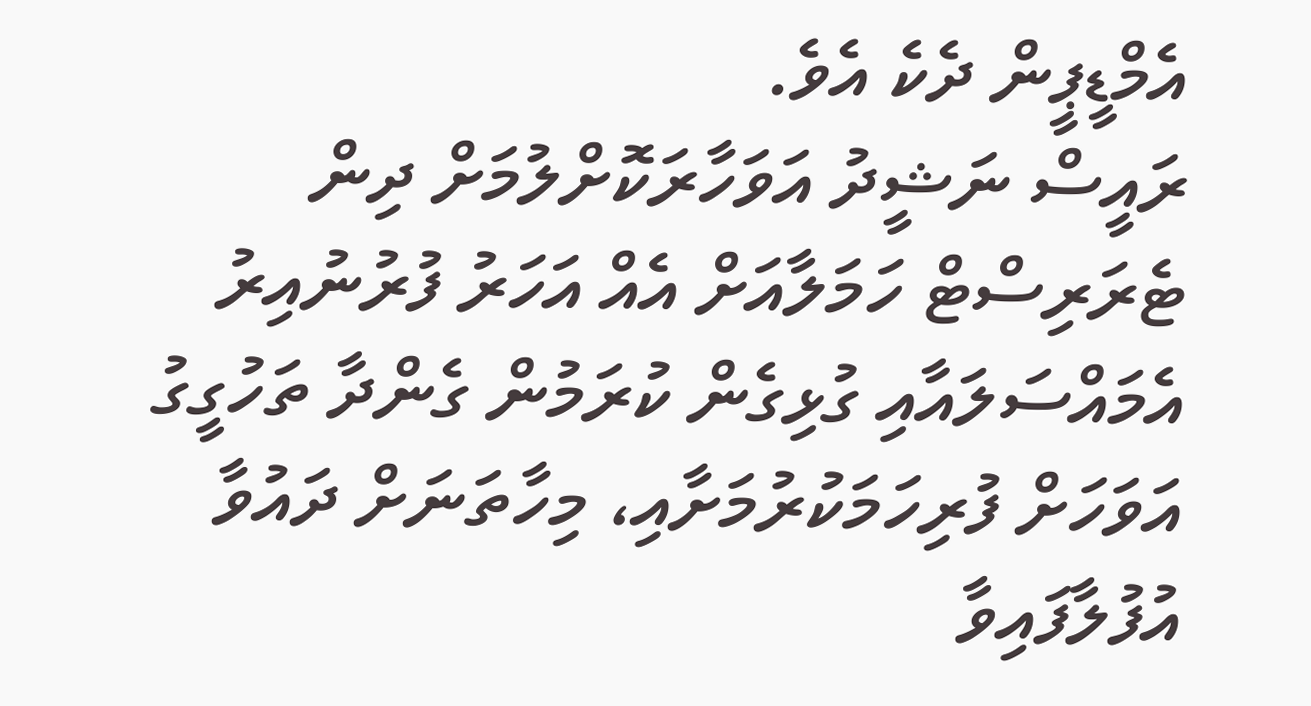އެމްޑީޕީން ދެކެ އެވެ.
ރައީސް ނަޝީދު އަވަހާރަކޮށްލުމަށް ދިން ޓެރަރިސްޓް ހަމަލާއަށް އެއް އަހަރު ފުރުނުއިރު އެމައްސަލައާއި ގުޅިގެން ކުރަމުން ގެންދާ ތަހުގީގު އަވަހަށް ފުރިހަމަކުރުމަށާއި، މިހާތަނަށް ދައުވާ އުފުލާފައިވާ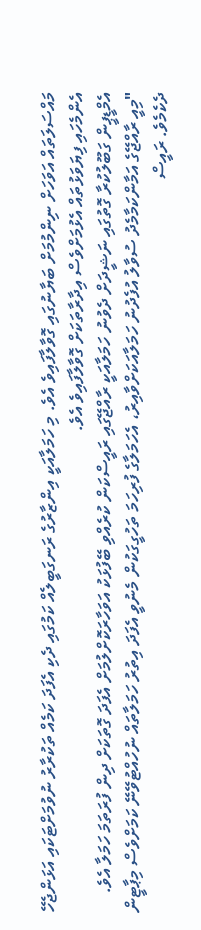މައްސަލަތައް އަވަހަށް ނިންމުމަށް ބަޔާނުގައި ގޮވާލާފައިވެ އެވެ. މި ހަމަލާއަކީ އިންޒާރުގެ ރަނގަބީލެއް ކަމުގައި ދެކި އެފަދަ ކަމެއް ތަކުރާރު ނުވުމަށްޓަކައި އަޅަންޖެހޭ އެންމެހައި ފިޔަވަޅުތައް އެޅުމަށްވެސް އިދާރާތަކަށް ގޮވާލާފައިވެ އެވެ.
އެމްޑީޕީން ގަބޫލުކުރާ ގޮތުގައި ނަޝީދަށް ދެވުނު ހަމަލާއަކީ ރާއްޖޭގައި ރައީސްކަން ކުރެއްވި ބޭފުޅަކު އަވަހާރަކޮށްލުމަށް އެފަދަ ގޮތަކަށް ދިން ފުރަތަމަ ހަމަލާ އެވެ.
"މިއީ ރާއްޖޭގެ އަމާންކަމާމެދު ސުވާލު އުފެދުނު ހަމަލާއަކަށްވާއިރު، އެހަމަލާގެ ފުރިހަމަ ތަހުގީގަކުން މެނުވީ އެފަދަ އިތުރު ހަމަލާތައް ނުހުއްޓުވޭނޭ ކަމަށްވެސް މިޕާޓީން ދެކެމެވެ. ރައީސް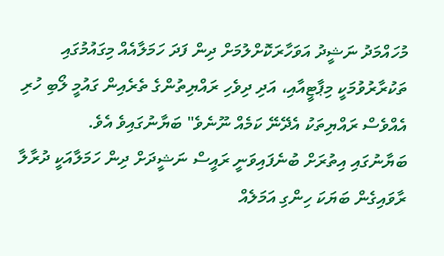މުހައްމަދު ނަޝީދު އަވަހާރަކޮށްލުމަށް ދިން ފަދަ ހަމަލާއެއް މިގައުމުގައި ތަކުރާރުވުމަކީ މިޕާޓީއާއި، އަދި ދިވެހި ރައްޔިތުންގެ ތެރެއިން ގައުމީ ލޯބި ހުރި އެއްވެސް ރައްޔިތަކު އެދޭނޭ ކަމެއް ނޫނެވެ" ބަޔާނުގައިވެ އެވެ.
ބަޔާނުގައި އިތުރަށް ބުނެފައިވަނީ ރައީސް ނަޝީދަށް ދިން ހަމަލާއަކީ ދުރާލާ ރާވައިގެން ބަޔަކަ ހިންގި އަމަލެއް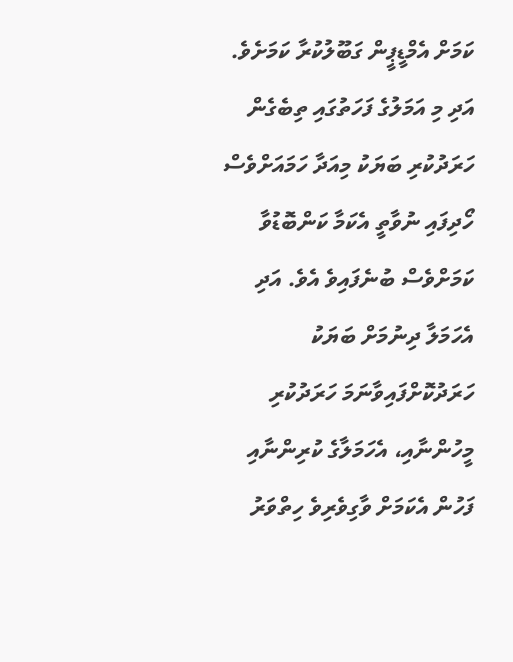ކަމަށް އެމްޑީޕީން ގަބޫލުކުރާ ކަމަށެވެ. އަދި މި އަމަލުގެ ފަހަތުގައި ތިބެގެން ހަރަދުކުރި ބަޔަކު މިއަދާ ހަމައަށްވެސް ހޯދިފައި ނުވާތީ އެކަމާ ކަންބޮޑުވާ ކަމަށްވެސް ބުނެފައިވެ އެވެ. އަދި އެހަމަލާ ދިނުމަށް ބަޔަކު ހަރަދުކޮށްފައިވާނަމަ ހަރަދުކުރި މީހުންނާއި، އެހަމަލާގެ ކުރިންނާއި ފަހުން އެކަމަށް ވާގިވެރިވެ ހިތްވަރު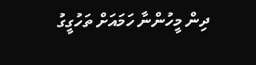ދިން މީހުންނާ ހަމައަށް ތަހުގީގު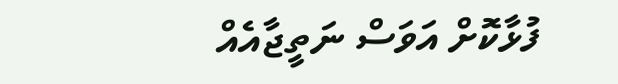ފުޅާކޮށް އަވަސް ނަތީޖާއެއް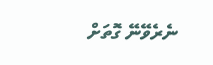ނެރެވޭނޭ ގޮތަށް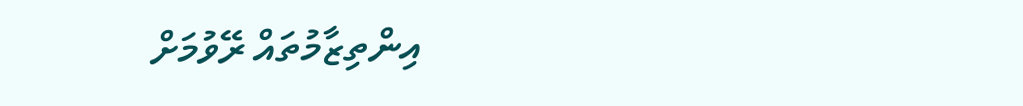އިންތިޒާމުތައް ރޭވުމަށް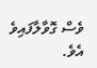ވެސް ގޮވާލާފައިވެ އެވެ.